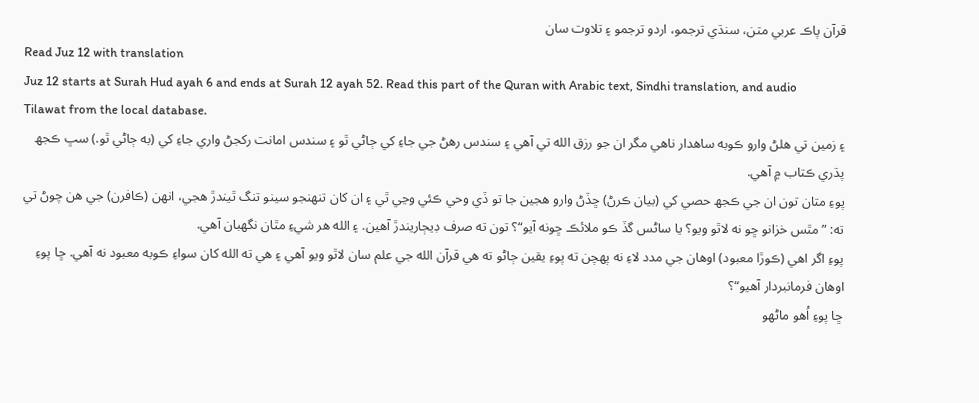قرآن پاڪ عربي متن، سنڌي ترجمو، اردو ترجمو ۽ تلاوت سان
Read Juz 12 with translation
Juz 12 starts at Surah Hud ayah 6 and ends at Surah 12 ayah 52. Read this part of the Quran with Arabic text, Sindhi translation, and audio Tilawat from the local database.
۽ زمين تي هلڻ وارو ڪوبه ساهدار ناهي مگر ان جو رزق الله تي آهي ۽ سندس رهڻ جي جاءِ کي ڄاڻي ٿو ۽ سندس امانت رکجڻ واري جاءِ کي (به ڄاڻي ٿو.) سڀ ڪجھ پڌري ڪتاب ۾ آهي.
پوءِ متان تون ان جي ڪجھ حصي کي (بيان ڪرڻ) ڇڏڻ وارو هجين جا تو ڏي وحي ڪئي وڃي ٿي ۽ ان کان تنهنجو سينو تنگ ٿيندڙ هجي، انهن (ڪافرن) جي هن چوڻ تي ته: ”مٿس خزانو ڇو نه لاٿو ويو؟ يا ساڻس گڏ ڪو ملائڪ ڇونه آيو“؟ تون ته صرف ڊيڄاريندڙ آهين. ۽ الله هر شيءِ مٿان نگهبان آهي.
پوءِ اگر اهي (ڪوڙا معبود) اوهان جي مدد لاءِ نه پهچن ته پوءِ يقين ڄاڻو ته هي قرآن الله جي علم سان لاٿو ويو آهي ۽ هي ته الله کان سواءِ ڪوبه معبود نه آهي. ڇا پوءِ اوهان فرمانبردار آهيو“؟
ڇا پوءِ اُهو ماڻهو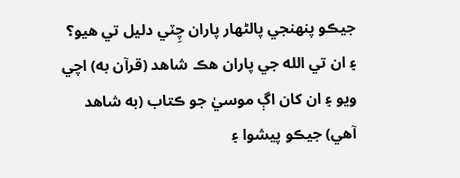جيڪو پنهنجي پالڻهار پاران چِٽي دليل تي هيو؟ ۽ ان تي الله جي پاران هڪ شاهد (قرآن به) اچي ويو ۽ ان کان اڳ موسيٰ جو ڪتاب (به شاهد آهي) جيڪو پيشوا ۽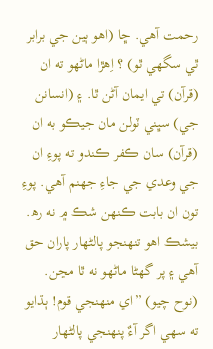رحمت آهي. ڇا (اهو ٻين جي برابر ٿي سگهي ٿو) ؟ اِهڙا ماڻهو ته ان (قرآن) تي ايمان آڻن ٿا. ۽ (انسانن جي) سڀني ٽولن مان جيڪو به ان (قرآن) سان ڪفر ڪندو ته پوءِ ان جي وعدي جي جاءِ جهنم آهي. پوءِ تون ان بابت ڪنهن شڪ ۾ نه رھ. بيشڪ اهو تنهنجو پالڻهار پاران حق آهي ۽ پر گھڻا ماڻهو نه ٿا مڃن.
(نوح چيو) ”اي منهنجي قوم! ٻڌايو ته سهي اگر آءٌ پنهنجي پالڻهار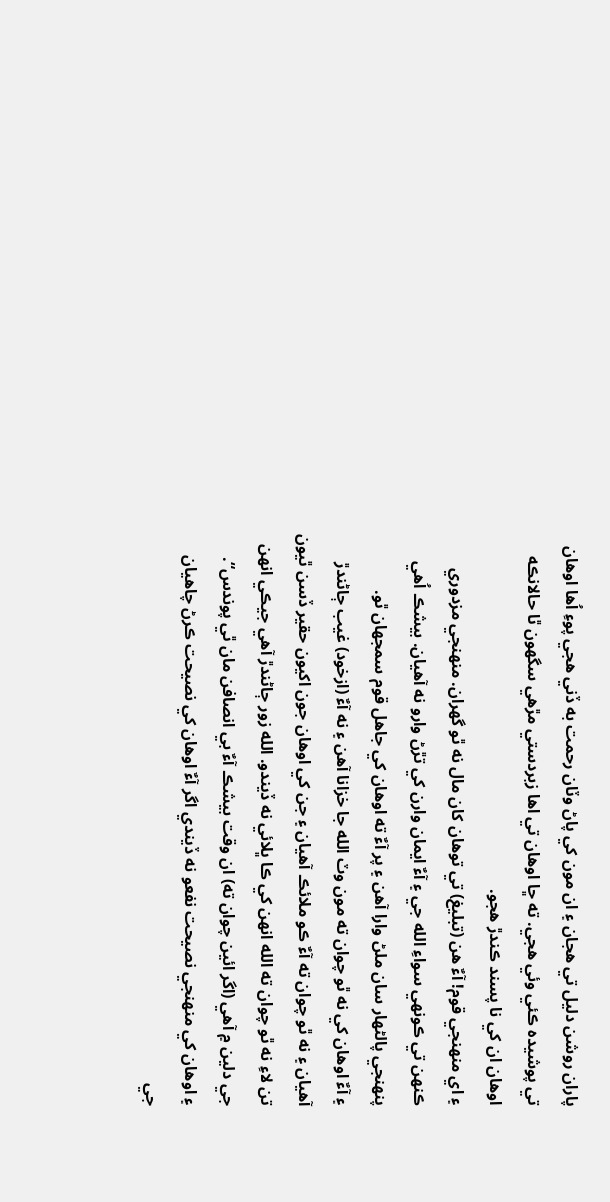پاران روشن دليل تي هجان ۽ ان مون کي پاڻ وٽان رحمت به ڏني هجي پوءِ اُها اوهان تي پوشيده ڪئي وئي هجي. ته ڇا اوهان تي اها زبردستي مڙهي سگهون ٿا حالانڪه اوهان ان کي نا پسند ڪندڙ هجو.
۽ اي منهنجي قوم! آءٌ هن (تبليغ) تي توهان کان مال نه ٿو گهران. منهنجي مزدوري ڪنهن تي ڪونهي سواءِ الله جي ۽ آءٌ ايمان وارن کي تڙڻ وارو نه آهيان. بيشڪ اُهي پنهنجي پالڻهار سان ملڻ وارا آهن ۽ پر آءٌ ته اوهان کي جاهل قوم سمجھان ٿو.
۽ آءٌ اوهان کي نه ٿو چوان ته مون وٽ الله جا خزانا آهن ۽ نه آءٌ (ازخود) غيب ڄاڻندڙ آهيان ۽ نه ٿو چوان ته آءٌ ڪو ملائڪ آهيان ۽ جن کي اوهان جون اکيون حقير ڏسن ٿيون تن لاءِ نه ٿو چوان ته الله انهن کي ڪا ڀلائي نه ڏيندو. الله زور ڄاڻندڙ آهي جيڪي انهن جي دلين ۾ آهي (اگر ائين چوان ته) ان وقت بيشڪ آءٌ بي انصافن مان ٿي پوندس“.
۽ اوهان کي منهنجي نصيحت نفعو نه ڏيندي اگر آءٌ اوهان کي نصيحت ڪرڻ چاهيان جي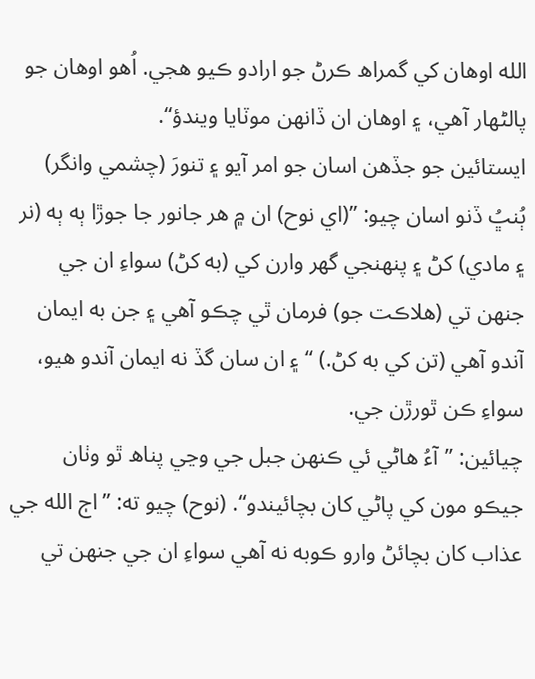الله اوهان کي گمراھ ڪرڻ جو ارادو ڪيو هجي. اُهو اوهان جو پالڻهار آهي، ۽ اوهان ان ڏانهن موٽايا ويندؤ“.
ايستائين جو جڏهن اسان جو امر آيو ۽ تنورَ (چشمي وانگر) ٻُنڀُ ڏنو اسان چيو: ”(اي نوح) ان ۾ هر جانور جا جوڙا ٻه ٻه (نر ۽ مادي) کڻ ۽ پنهنجي گهر وارن کي (به کڻ) سواءِ ان جي جنهن تي (هلاڪت جو) فرمان ٿي چڪو آهي ۽ جن به ايمان آندو آهي (تن کي به کڻ.) “ ۽ ان سان گڏ نه ايمان آندو هيو، سواءِ ڪن ٿورڙن جي.
چيائين: ”آءُ هاڻي ئي ڪنهن جبل جي وڃي پناھ ٿو وٺان جيڪو مون کي پاڻي کان بچائيندو“. (نوح) چيو ته: ”اڄ الله جي عذاب کان بچائڻ وارو ڪوبه نه آهي سواءِ ان جي جنهن تي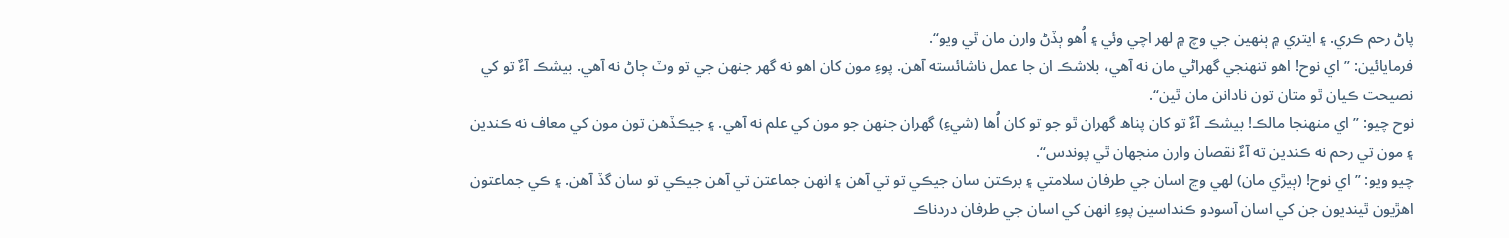پاڻ رحم ڪري. ۽ ايتري ۾ ٻنهين جي وچ ۾ لهر اچي وئي ۽ اُهو ٻڏڻ وارن مان ٿي ويو“.
فرمايائين: ”اي نوح! اهو تنهنجي گهراڻي مان نه آهي، بلاشڪ ان جا عمل ناشائسته آهن. پوءِ مون کان اهو نه گھر جنهن جي تو وٽ ڄاڻ نه آهي. بيشڪ آءٌ تو کي نصيحت ڪيان ٿو متان تون نادانن مان ٿين“.
نوح چيو: ”اي منهنجا مالڪ! بيشڪ آءٌ تو کان پناھ گهران ٿو جو تو کان اُها (شيءِ) گھران جنهن جو مون کي علم نه آهي. ۽ جيڪڏهن تون مون کي معاف نه ڪندين ۽ مون تي رحم نه ڪندين ته آءٌ نقصان وارن منجھان ٿي پوندس“.
چيو ويو: ”اي نوح! (ٻيڙي مان) لهي وڃ اسان جي طرفان سلامتي ۽ برڪتن سان جيڪي تو تي آهن ۽ انهن جماعتن تي آهن جيڪي تو سان گڏ آهن. ۽ ڪي جماعتون اهڙيون ٿينديون جن کي اسان آسودو ڪنداسين پوءِ انهن کي اسان جي طرفان دردناڪ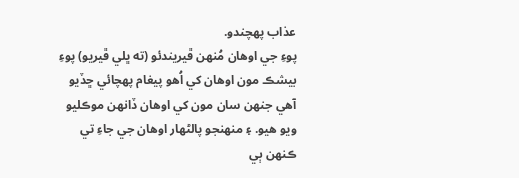عذاب پهچندو.
پوءِ جي اوهان مُنهن ڦيريندئو (ته ڀلي ڦيريو) پوءِ بيشڪ مون اوهان کي اُهو پيغام پهچائي ڇڏيو آهي جنهن سان مون کي اوهان ڏانهن موڪليو ويو هيو. ۽ منهنجو پالڻهار اوهان جي جاءِ تي ڪنهن ٻي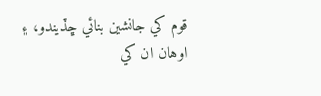قوم کي جانشين بنائي ڇڏيندو، ۽ اوهان ان کي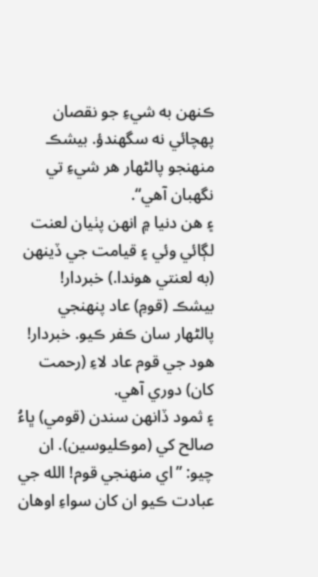ڪنهن به شيءِ جو نقصان پهچائي نه سگهندؤ. بيشڪ منهنجو پالڻهار هر شيءِ تي نگهبان آهي“.
۽ هن دنيا ۾ انهن پٺيان لعنت لڳائي وئي ۽ قيامت جي ڏينهن (به لعنتي هوندا.) خبردار! بيشڪ (قومِ) عاد پنهنجي پالڻهار سان ڪفر ڪيو. خبردار! هود جي قوم عاد لاءِ (رحمت کان) دوري آهي.
۽ ثمود ڏانهن سندن (قومي) ڀاءُ صالح کي (موڪليوسين). ان چيو: ”اي منهنجي قوم! الله جي عبادت ڪيو ان کان سواءِ اوهان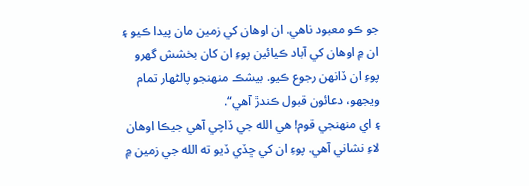جو ڪو معبود ناهي. ان اوهان کي زمين مان پيدا ڪيو ۽ ان ۾ اوهان کي آباد ڪيائين پوءِ ان کان بخشش گهرو پوءِ ان ڏانهن رجوع ڪيو. بيشڪ منهنجو پالڻهار تمام ويجهو، دعائون قبول ڪندڙ آهي“.
۽ اي منهنجي قوم! هي الله جي ڏاچي آهي جيڪا اوهان لاءِ نشاني آهي. پوءِ ان کي ڇڏي ڏيو ته الله جي زمين ۾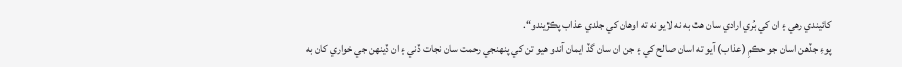کائيندي رهي ۽ ان کي بُري ارادي سان هٿ به نه لايو نه ته اوهان کي جلدي عذاب پڪڙيندو“.
پوءِ جڏهن اسان جو حڪمِ (عذاب) آيو ته اسان صالح کي ۽ جن ان سان گڏ ايمان آندو هيو تن کي پنهنجي رحمت سان نجات ڏني ۽ ان ڏينهن جي خواري کان به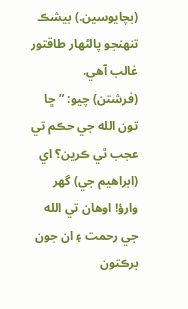(بچايوسين.) بيشڪ تنهنجو پالڻهار طاقتور غالب آهي.
(فرشتن) چيو: ”ڇا تون الله جي حڪم تي عجب ٿي ڪرين؟ اي (ابراهيم جي) گهر وارؤ! اوهان تي الله جي رحمت ۽ ان جون برڪتون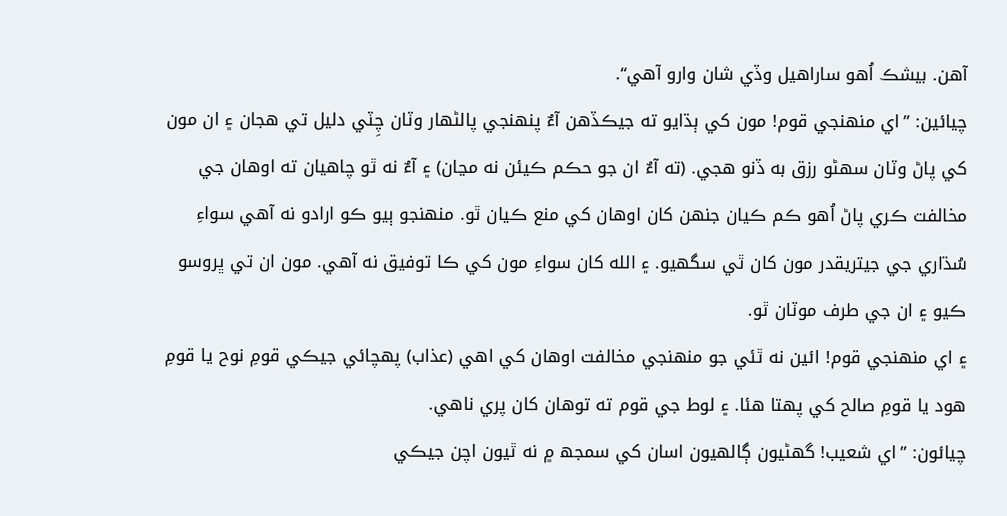آهن. بيشڪ اُهو ساراهيل وڏي شان وارو آهي“.
چيائين: ”اي منهنجي قوم! مون کي ٻڌايو ته جيڪڏهن آءٌ پنهنجي پالڻهار وٽان چِٽي دليل تي هجان ۽ ان مون کي پاڻ وٽان سهڻو رزق به ڏنو هجي. (ته آءٌ ان جو حڪم ڪيئن نه مڃان) ۽ آءٌ نه ٿو چاهيان ته اوهان جي مخالفت ڪري پاڻ اُهو ڪم ڪيان جنهن کان اوهان کي منع ڪيان ٿو. منهنجو ٻيو ڪو ارادو نه آهي سواءِ سُڌاري جي جيتريقدر مون کان ٿي سگھيو. ۽ الله کان سواءِ مون کي ڪا توفيق نه آهي. مون ان تي ڀروسو ڪيو ۽ ان جي طرف موٽان ٿو.
۽ اي منهنجي قوم! ائين نه ٿئي جو منهنجي مخالفت اوهان کي اهي (عذاب) پهچائي جيڪي قومِ نوح يا قومِ هود يا قومِ صالح کي پهتا هئا. ۽ لوط جي قوم ته توهان کان پري ناهي.
چيائون: ”اي شعيب! گهڻيون ڳالهيون اسان کي سمجھ ۾ نه ٿيون اچن جيڪي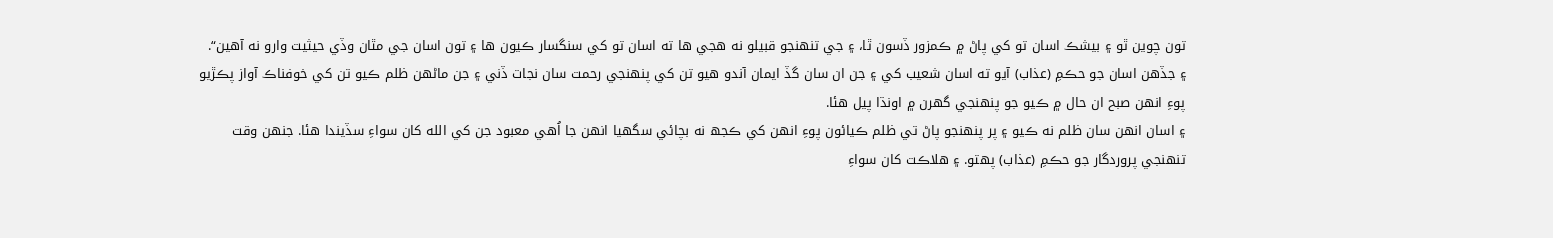تون چوين ٿو ۽ بيشڪ اسان تو کي پاڻ ۾ ڪمزور ڏسون ٿا، ۽ جي تنهنجو قبيلو نه هجي ها ته اسان تو کي سنگسار ڪيون ها ۽ تون اسان جي مٿان وڏي حيثيت وارو نه آهين“.
۽ جڏهن اسان جو حڪمِ (عذاب) آيو ته اسان شعيب کي ۽ جن ان سان گڏ ايمان آندو هيو تن کي پنهنجي رحمت سان نجات ڏني ۽ جن ماڻهن ظلم ڪيو تن کي خوفناڪ آواز پڪڙيو پوءِ انهن صبح ان حال ۾ ڪيو جو پنهنجي گهرن ۾ اونڌا پيل هئا.
۽ اسان انهن سان ظلم نه ڪيو ۽ پر پنهنجو پاڻ تي ظلم ڪيائون پوءِ انهن کي ڪجھ نه بچائي سگهيا انهن جا اُهي معبود جن کي الله کان سواءِ سڏيندا هئا. جنهن وقت تنهنجي پروردگار جو حڪمِ (عذاب) پهتو. ۽ هلاڪت کان سواءِ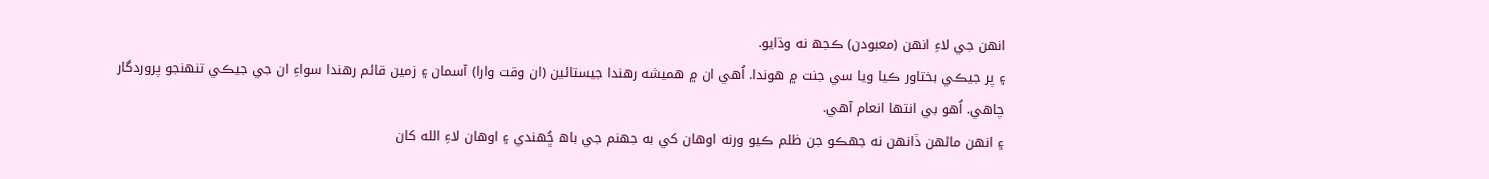انهن جي لاءِ انهن (معبودن) ڪجھ نه وڌايو.
۽ پر جيڪي بختاور ڪيا ويا سي جنت ۾ هوندا. اُهي ان ۾ هميشه رهندا جيستائين (ان وقت وارا) آسمان ۽ زمين قائم رهندا سواءِ ان جي جيڪي تنهنجو پروردگار چاهي. اُهو بي انتها انعام آهي.
۽ انهن ماڻهن ڏانهن نه جهڪو جن ظلم ڪيو ورنه اوهان کي به جهنم جي باھ ڇُهندي ۽ اوهان لاءِ الله کان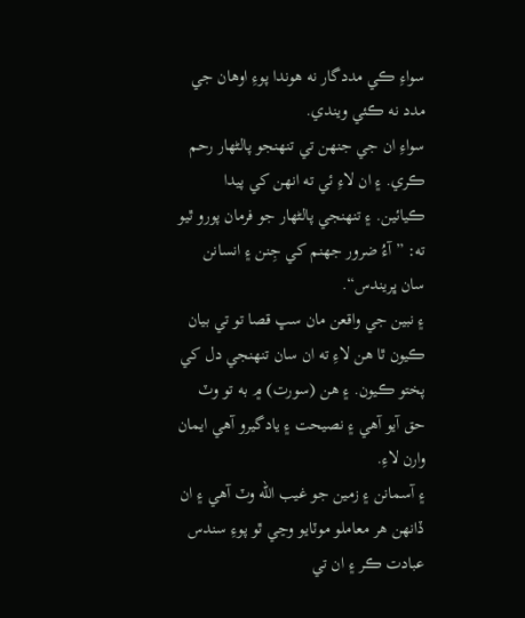سواءِ ڪي مددگار نه هوندا پوءِ اوهان جي مدد نه ڪئي ويندي.
سواءِ ان جي جنهن تي تنهنجو پالڻهار رحم ڪري. ۽ ان لاءِ ئي ته انهن کي پيدا ڪيائين. ۽ تنهنجي پالڻهار جو فرمان پورو ٿيو ته: ”آءُ ضرور جهنم کي جِنن ۽ انسانن سان ڀريندس“.
۽ نبين جي واقعن مان سڀ قصا تو تي بيان ڪيون ٿا هن لاءِ ته ان سان تنهنجي دل کي پختو ڪيون. ۽ هن (سورت) ۾ به تو وٽ حق آيو آهي ۽ نصيحت ۽ يادگيرو آهي ايمان وارن لاءِ.
۽ آسمانن ۽ زمين جو غيب الله وٽ آهي ۽ ان ڏانهن هر معاملو موٽايو وڃي ٿو پوءِ سندس عبادت ڪر ۽ ان تي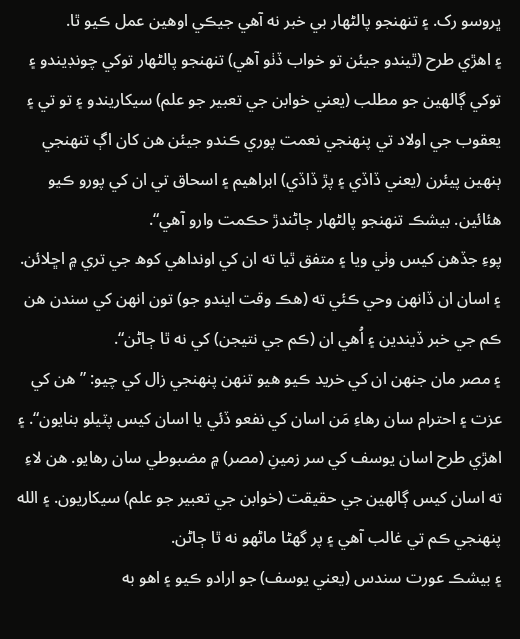ڀروسو رک. ۽ تنهنجو پالڻهار بي خبر نه آهي جيڪي اوهين عمل ڪيو ٿا.
۽ اهڙي طرح (ٿيندو جيئن تو خواب ڏٺو آهي) تنهنجو پالڻهار توکي چونڊيندو ۽ توکي ڳالهين جو مطلب (يعني خوابن جي تعبير جو علم) سيکاريندو ۽ تو تي ۽ يعقوب جي اولاد تي پنهنجي نعمت پوري ڪندو جيئن هن کان اڳ تنهنجي ٻنهين پيئرن (يعني ڏاڏي ۽ پڙ ڏاڏي) ابراهيم ۽ اسحاق تي ان کي پورو ڪيو هئائين. بيشڪ تنهنجو پالڻهار ڄاڻندڙ حڪمت وارو آهي“.
پوءِ جڏهن کيس وٺي ويا ۽ متفق ٿيا ته ان کي اونداهي کوھ جي تري ۾ اڇلائن. ۽ اسان ان ڏانهن وحي ڪئي ته (هڪ وقت ايندو جو) تون انهن کي سندن هن ڪم جي خبر ڏيندين ۽ اُهي ان (ڪم جي نتيجن) کي نه ٿا ڄاڻن“.
۽ مصر مان جنهن ان کي خريد ڪيو هيو تنهن پنهنجي زال کي چيو: ”هن کي عزت ۽ احترام سان رهاءِ مَن اسان کي نفعو ڏئي يا اسان کيس پٽيلو بنايون“. ۽ اهڙي طرح اسان يوسف کي سر زمينِ (مصر) ۾ مضبوطي سان رهايو. هن لاءِ ته اسان کيس ڳالهين جي حقيقت (خوابن جي تعبير جو علم) سيکاريون. ۽ الله پنهنجي ڪم تي غالب آهي ۽ پر گھڻا ماڻهو نه ٿا ڄاڻن.
۽ بيشڪ عورت سندس (يعني يوسف) جو ارادو ڪيو ۽ اهو به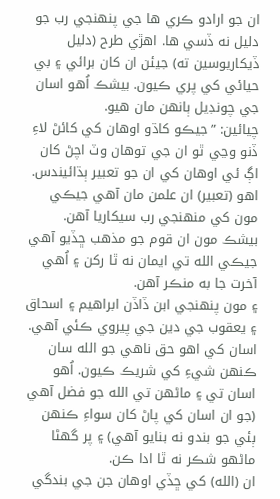ان جو ارادو ڪري ها جي پنهنجي رب جو دليل نه ڏسي ها. اهڙي طرح (دليل ڏيکاريوسين ته) جيئن ان کان برائي ۽ بي حيائي کي پري ڪيون. بيشڪ اُهو اسان جي چونڊيل ٻانهن مان هيو.
چيائين: ”جيڪو کاڌو اوهان کي کائڻ لاءِ ڏنو وڃي ٿو ان جي توهان وٽ اچڻ کان اڳ ئي اوهان کي ان جو تعبير ٻڌائيندس. اهو (تعبير) ان علمن مان آهي جيڪي مون کي منهنجي رب سيکاريا آهن. بيشڪ مون ان قوم جو مذهب ڇڏيو آهي جيڪي الله تي ايمان نه ٿا رکن ۽ اُهي آخرت جا به منڪر آهن.
۽ مون پنهنجي ابن ڏاڏن ابراهيم ۽ اسحاق ۽ يعقوب جي دين جي پيروي ڪئي آهي. اسان کي اهو حق ناهي جو الله سان ڪنهن شيءِ کي شريڪ ڪيون. اُهو اسان تي ۽ ماڻهن تي الله جو فضل آهي (جو ان اسان کي پاڻ کان سواءِ ڪنهن ٻئي جو بندو نه بنايو آهي) ۽ پر گهڻا ماڻهو شڪر نه ٿا ادا ڪن.
ان (الله) کي ڇڏي اوهان جن جي بندگي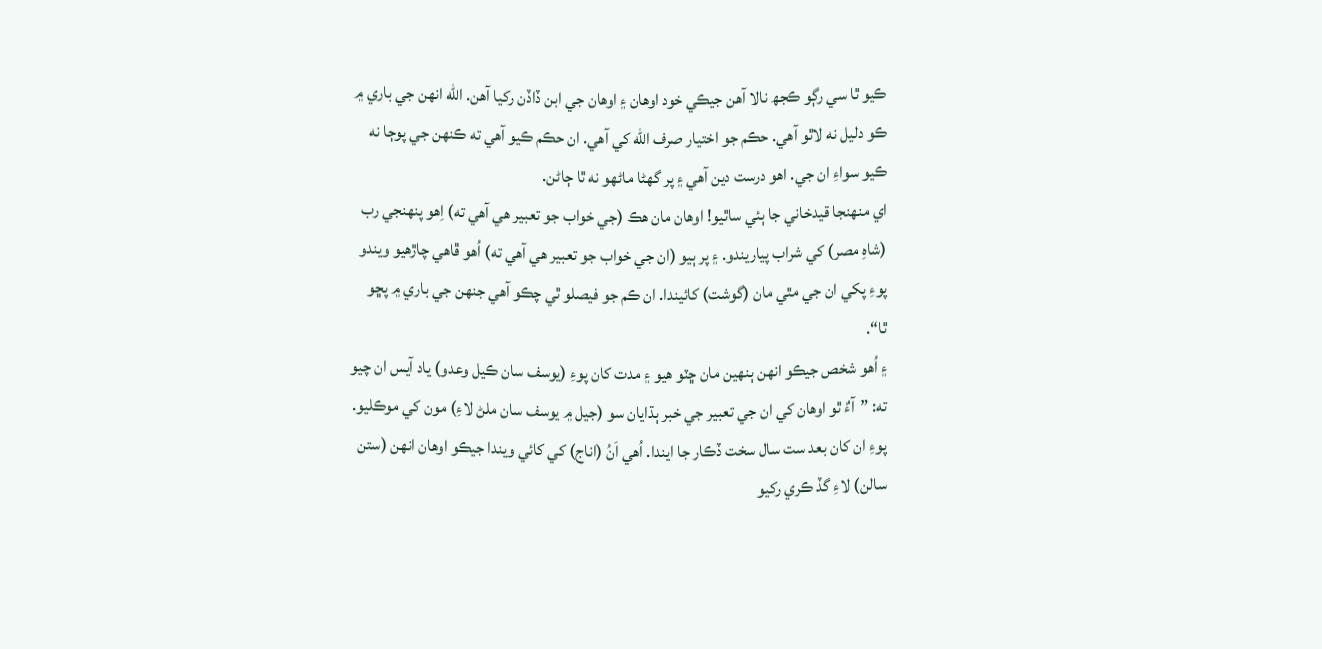ڪيو ٿا سي رڳو ڪجھ نالا آهن جيڪي خود اوهان ۽ اوهان جي ابن ڏاڏن رکيا آهن. الله انهن جي باري ۾ ڪو دليل نه لاٿو آهي. حڪم جو اختيار صرف الله کي آهي. ان حڪم ڪيو آهي ته ڪنهن جي پوڄا نه ڪيو سواءِ ان جي. اهو درست دين آهي ۽ پر گهڻا ماڻهو نه ٿا ڄاڻن.
اي منهنجا قيدخاني جا ٻئي ساٿيو! اوهان مان هڪ (جي خواب جو تعبير هي آهي ته) اِهو پنهنجي رب (شاهِ مصر) کي شراب پياريندو. ۽ پر ٻيو (ان جي خواب جو تعبير هي آهي ته) اُهو ڦاهي چاڙهيو ويندو پوءِ پکي ان جي مٿي مان (گوشت) کائيندا. ان ڪم جو فيصلو ٿي چڪو آهي جنهن جي باري ۾ پڇو ٿا“.
۽ اُهو شخص جيڪو انهن ٻنهين مان ڇٽو هيو ۽ مدت کان پوءِ (يوسف سان ڪيل وعدو) ياد آيس ان چيو ته: ”آءٌ ٿو اوهان کي ان جي تعبير جي خبر ٻڌايان سو (جيل ۾ يوسف سان ملڻ لاءِ) مون کي موڪليو.
پوءِ ان کان بعد ست سال سخت ڏڪار جا ايندا. اُهي اَنُ (اناج) کي کائي ويندا جيڪو اوهان انهن (ستن سالن) لاءِ گڏ ڪري رکيو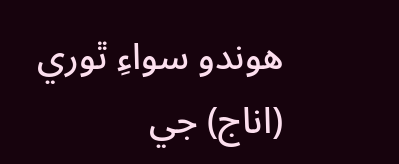هوندو سواءِ ٿوري (اناج) جي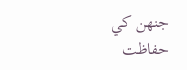جنهن کي حفاظت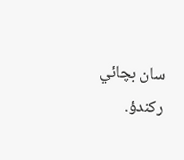سان بچائي رکندؤ.